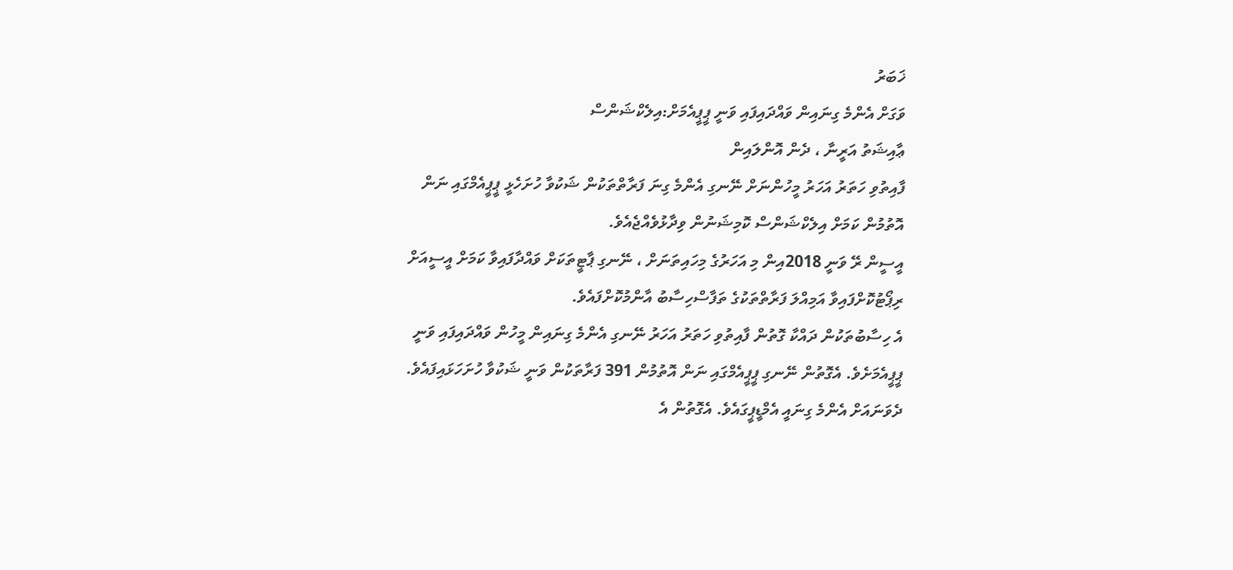ޚަބަރު
ވަގަށް އެންމެ ގިނައިން ވައްދައިފައި ވަނީ ޕީޕީއެމަށް:އިލެކްޝަންސް
ޢާއިޝަތު އަރީނާ ، ދެން އޮންލައިން
ފާއިތުވި ހަތަރު އަހަރު މީހުންނަށް ނޭނގި އެންމެ ގިނަ ފަރާތްތަކުން ޝަކުވާ ހުށަހެޅީ ޕީޕީއެމްގައި ނަން އޮތުމުން ކަމަށް އިލެކްޝަންސް ކޮމިޝަނުން ވިދާޅުވެއްޖެއެވެ.
އީސީން ރޭ ވަނީ 2018އިން މި އަހަރުގެ މިހައިތަނަށް ، ނޭނގި ޕާޓީތަކަށް ވައްދާފައިވާ ކަމަށް އީސީއަށް ރިޕޯޓުކޮށްފައިވާ އަމިއްލަ ފަރާތްތަކުގެ ތަފާސްހިސާބު އާންމުކޮށްފައެވެ.
އެ ހިސާބުތަކުން ދައްކާ ގޮތުން ފާއިތުވި ހަތަރު އަހަރު ނޭނގި އެންމެ ގިނައިން މީހުން ވައްދައިފައި ވަނީ ޕީޕީއެމަށެވެ. އެގޮތުން ނޭނގި ޕީޕީއެމްގައި ނަން އޮތުމުން 391 ފަރާތަކުން ވަނީ ޝަކުވާ ހުށަހަޅައިފައެވެ. ދެވަނައަށް އެންމެ ގިނައީ އެމްޑީޕީގައެވެ. އެގޮތުން އެ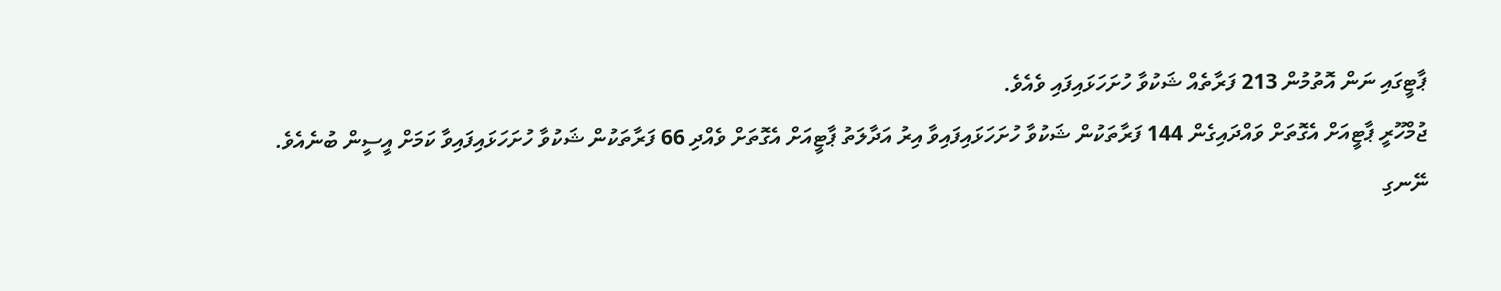ޕާޓީގައި ނަން އޮތުމުން 213 ފަރާތެއް ޝަކުވާ ހުށަހަޅައިފައި ވެއެވެ.
ޖުމްހޫރީ ޕާޓީއަށް އެގޮތަށް ވައްދައިގެން 144 ފަރާތަކުން ޝަކުވާ ހުށަހަޅައިފައިވާ އިރު އަދާލަތު ޕާޓީއަށް އެގޮތަށް ވެއްދި 66 ފަރާތަކުން ޝަކުވާ ހުށަހަޅައިފައިވާ ކަމަށް އީސީން ބުނެއެވެ.
ނޭނގި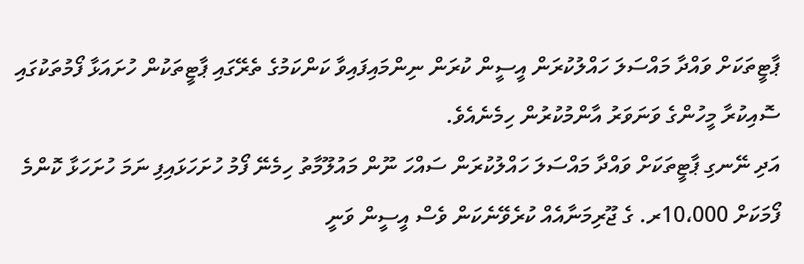ޕާޓީތަކަށް ވައްދާ މައްސަލަ ހައްލުކުރަން އީސީން ކުރަން ނިންމައިފައިވާ ކަންކަމުގެ ތެރޭގައި ޕާޓީތަކުން ހުށައަޅާ ފޯމުތަކުގައި ސޮއިކުރާ މީހުންގެ ވަނަވަރު އާންމުކުރުން ހިމެނެއެވެ.
އަދި ނޭނގި ޕާޓީތަކަށް ވައްދާ މައްސަލަ ހައްލުކުރަން ސައްހަ ނޫން މައުލޫމާތު ހިމެނޭ ފޯމު ހުށަހަޅައިފި ނަމަ ހުށަހަޅާ ކޮންމެ ފޯމަކަށް 10،000ރ. ގެ ޖޫރިމަނާއެއް ކުރެވޭނެކަން ވެސް އީސީން ވަނީ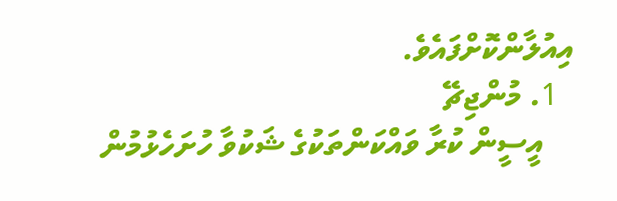އިއުލާންކޮށްފައެވެ.
  1. މުންޖިޗޭ
    އީސީން ކުރާ ވައްކަންތަކުގެ ޝަކުވާ ހުށަހެޅުމުން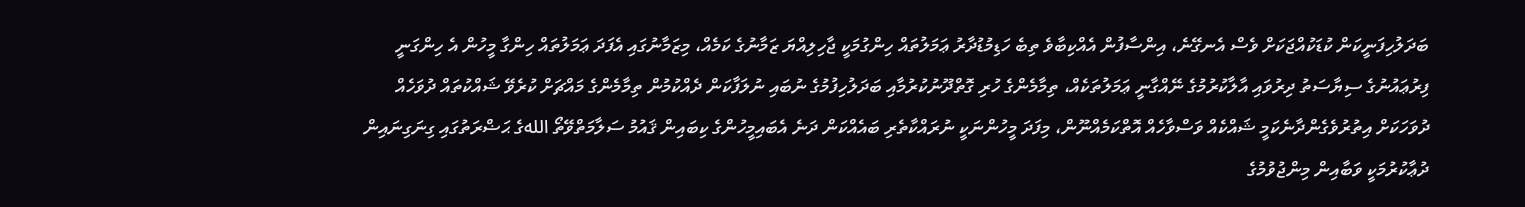ބަދަލުހިފަނީކަން ކުޑަކުއްޖަކަށް ވެސް އެނގޭނެ، އިންސާފުން އެއްކިބާވެ ތިބެ ހަޑިމުޑުދާރު ޢަމަލުތައް ހިންގުމަކީ ޖާހިލިއްޔަ ޒަމާނުގެ ކަމެއް، މިޒަމާނުގައި އެފަދަ ޢަމަލުތައް ހިންގާ މީހުން އެ ހިންގަނީ ފިރުޢައުނުގެ ސިޔާސަތު ދިރުވައި އާލާކުރުމުގެ ނޭއްގާނީ ޢަމަލުތަކެއް، ތިމާމެންގެ ހުރި ގޮތްދޫނުކުރުމާއި ބަދަލުހިފުމުގެ ނުބައި ނުލަފާކަން ދެއްކުމުން ތިމާމެންގެ މައްޗަށް ކުރެވޭ ޝައްކުތައް ދުވަހެއް ދުވަހަކަށް އިތުރުވެގެންދާނެކަމީ ޝައްކެއް ވަސްވާހެއް އޮތްކަމެއްނޫން، މިފަދަ މީހުންނަކީ ނުރައްކާތެރި ބައެއްކަން ދަނެ އެބައިމީހުންގެ ކިބައިން ޤައުމު ސަލާމަތްވޭތޯ اللهގެ ޙަޟްރަތުގައި ގިނަގިނައިން ދުޢާކުރުމަކީ ވަބާއިން މިންޖުވުމުގެ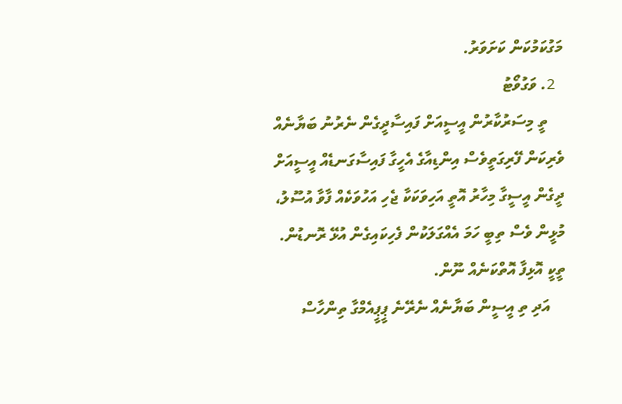މަގުކަމުކަން ކަށަވަރު.
  2. ވަގުވޯޓު
    ތީ މިސަރުކާރުން އީސީއަށް ފައިސާދީގެން ނެރުނު ބަޔާނެއް ވެރިކަން ފޭރިގަތީވެސް އިންޑިއާގެ އެހީގާ ފައިސާގަނޑެއް އީސީއަށް ދީގެން އީސީގާ މިހާރު އޮތީ އަހިވަކަކާ ޖެހި އަހުވަކެއް ފާވާ އުސޫލު، މުޅީން ވެސް ތިބީ ހަމަ އެއްގަލަކުން ފެހިކައިގެން އުޅޭ ރޮނޑުން. ތީކީ އޮޅިފާ އޮތްކަނެއް ނޫން.
    އަދި ތި އީސީން ބަޔާނެއް ނެރޭނެ ޕީޕީއެމްގާ ތިންހާސް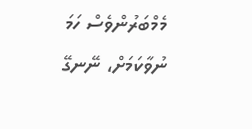މެމްބަރުންވެސް ހަމަ ނުވާކަމަށް، ނޭނގޭ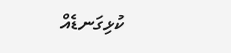ކުޅިގަނޑެއް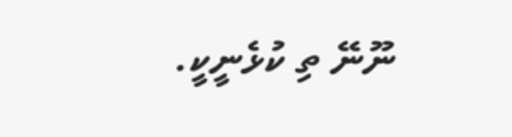ނޫނޭ ތި ކުޅެނީކީ.